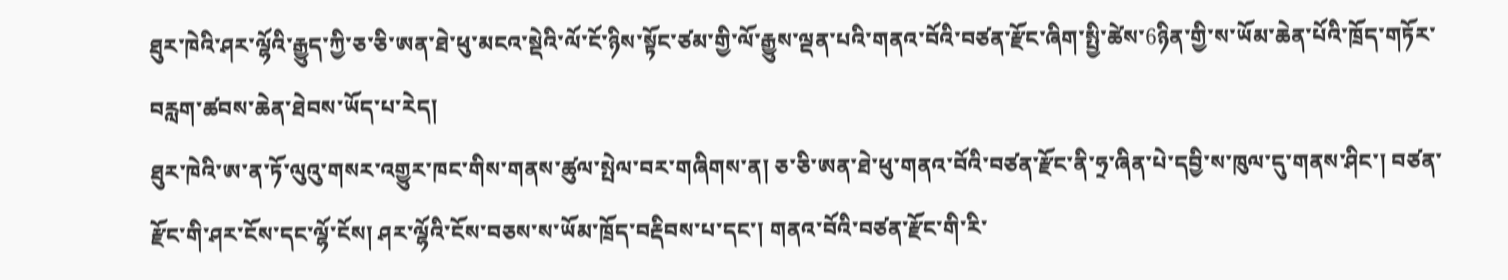ཐུར་ཁེའི་ཤར་ལྷོའི་རྒྱུད་ཀྱི་ཅ་ཅི་ཨན་ཐེ་ཕུ་མངའ་སྡེའི་ལོ་ངོ་ཉིས་སྟོང་ཙམ་གྱི་ལོ་རྒྱུས་ལྡན་པའི་གནའ་བོའི་བཙན་རྫོང་ཞིག་སྤྱི་ཚེས་6ཉིན་གྱི་ས་ཡོམ་ཆེན་པོའི་ཁྲོད་གཏོར་བརླག་ཚབས་ཆེན་ཐེབས་ཡོད་པ་རེད།
ཐུར་ཁེའི་ཨ་ན་ཏོ་ལུའུ་གསར་འགྱུར་ཁང་གིས་གནས་ཚུལ་སྤེལ་བར་གཞིགས་ན། ཅ་ཅི་ཨན་ཐེ་ཕུ་གནའ་བོའི་བཙན་རྫོང་ནི་ཧྲ་ཞིན་པེ་དབྱི་ས་ཁུལ་དུ་གནས་ཤིང་། བཙན་རྫོང་གི་ཤར་ངོས་དང་ལྷོ་ངོས། ཤར་ལྷོའི་ངོས་བཅས་ས་ཡོམ་ཁྲོད་བརྡིབས་པ་དང་། གནའ་བོའི་བཙན་རྫོང་གི་རི་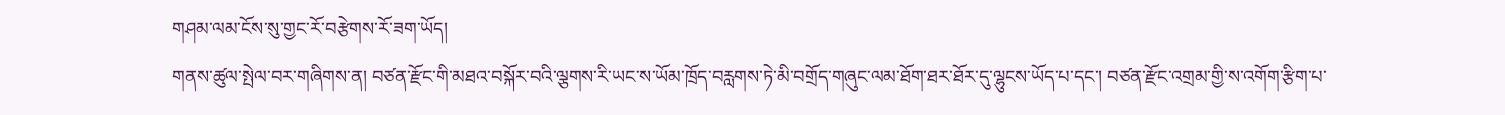གཤམ་ལམ་ངོས་སུ་གྱང་རོ་བརྩེགས་རོ་ཟག་ཡོད།
གནས་ཚུལ་སྤེལ་བར་གཞིགས་ན། བཙན་རྫོང་གི་མཐའ་བསྐོར་བའི་ལྕགས་རི་ཡང་ས་ཡོམ་ཁྲོད་བརླགས་ཏེ་མི་བགྲོད་གཞུང་ལམ་ཐོག་ཐར་ཐོར་དུ་ལྷུངས་ཡོད་པ་དང་། བཙན་རྫོང་འགྲམ་གྱི་ས་འགོག་རྩིག་པ་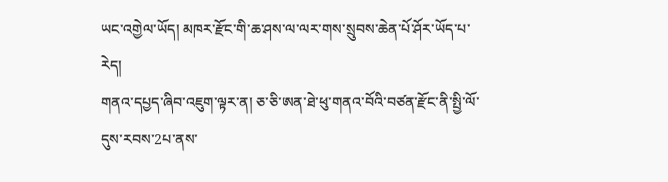ཡང་འགྱེལ་ཡོད། མཁར་རྫོང་གི་ཆ་ཤས་ལ་ལར་གས་སྲུབས་ཆེན་པོ་ཤོར་ཡོད་པ་རེད།
གནའ་དཔྱད་ཞིབ་འཇུག་ལྟར་ན། ཅ་ཅི་ཨན་ཐེ་ཕུ་གནའ་བོའི་བཙན་རྫོང་ནི་སྤྱི་ལོ་དུས་རབས་2པ་ནས་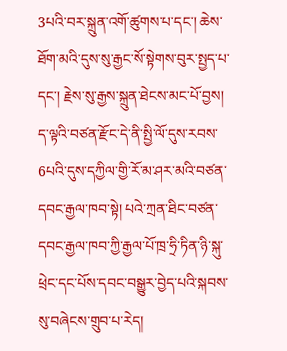3པའི་བར་སྐྲུན་འགོ་ཚུགས་པ་དང་། ཆེས་ཐོག་མའི་དུས་སུ་རྒྱང་སོ་སྟེགས་བུར་སྤྱད་པ་དང་། རྗེས་སུ་རྒྱས་སྐྲུན་ཐེངས་མང་པོ་བྱས། ད་ལྟའི་བཙན་རྫོང་དེ་ནི་སྤྱི་ལོ་དུས་རབས་6པའི་དུས་དཀྱིལ་གྱི་རོ་མ་ཤར་མའི་བཙན་དབང་རྒྱལ་ཁབ་སྟེ། པའེ་ཀྲན་ཐིང་བཙན་དབང་རྒྱལ་ཁབ་ཀྱི་རྒྱལ་པོ་ཁྲ་ཧྲི་ཏིན་ཉི་སྐུ་ཕྲེང་དང་པོས་དབང་བསྒྱུར་བྱེད་པའི་སྐབས་སུ་བཞེངས་གྲུབ་པ་རེད།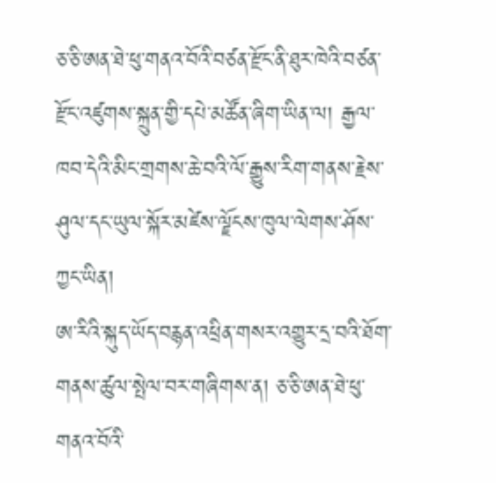ཅ་ཅི་ཨན་ཐེ་ཕུ་གནའ་བོའི་བཙན་རྫོང་ནི་ཐུར་ཁེའི་བཙན་རྫོང་འཛུགས་སྐྲུན་གྱི་དཔེ་མཚོན་ཞིག་ཡིན་ལ། རྒྱལ་ཁབ་དེའི་མིང་གྲགས་ཆེ་བའི་ལོ་རྒྱུས་རིག་གནས་རྗེས་ཤུལ་དང་ཡུལ་སྐོར་མཛེས་ལྗོངས་ཁུལ་ལེགས་ཤོས་ཀྱང་ཡིན།
ཨ་རིའི་སྐུད་ཡོད་བརྙན་འཕྲིན་གསར་འགྱུར་དྲ་བའི་ཐོག་གནས་ཚུལ་སྤེལ་བར་གཞིགས་ན། ཅ་ཅི་ཨན་ཐེ་ཕུ་གནའ་བོའི་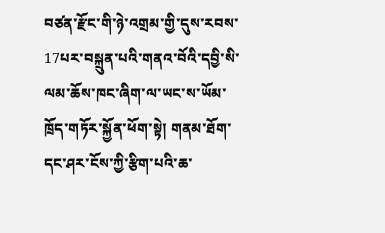བཙན་རྫོང་གི་ཉེ་འགྲམ་གྱི་དུས་རབས་17པར་བསྐྲུན་པའི་གནའ་བོའི་དབྱི་སི་ལམ་ཆོས་ཁང་ཞིག་ལ་ཡང་ས་ཡོམ་ཁྲོད་གཏོར་སྐྱོན་ཕོག་སྟེ། གནམ་ཐོག་དང་ཤར་ངོས་ཀྱི་རྩིག་པའི་ཆ་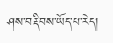ཤས་བརྡིབས་ཡོད་པ་རེད།